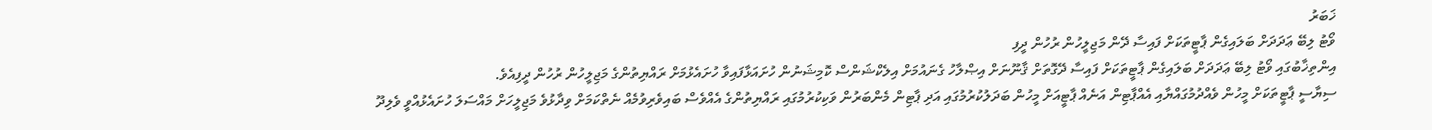ޚަބަރު
ވޯޓު ލިބޭ ޢަދަދަށް ބަލައިގެން ޕާޓީތަކަށް ފައިސާ ދޭން މަޖިލީހުން ރުހުން ދީފި
އިންތިޚާބުގައި ވޯޓު ލިބޭ ޢަދަދަށް ބަލައިގެން ޕާޓީތަކަށް ފައިސާ ދޭގޮތަށް ޤާނޫނަށް އިޞްލާހު ގެނައުމަށް އިލެކްޝަންސް ކޮމިޝަނުން ހުށައަޅާފައިވާ ހުށައެޅުމަށް ރައްޔިތުންގެ މަޖިލީހުން ރުހުން ދީފިއެވެ.
ސިޔާސީ ޕާޓީތަކަށް މީހުން ވެއްދުމުގައްޔާއި އެއްޕާޓިން އަނެއް ޕާޓީއަށް މީހުން ބަދަލުކުރުމުގައި އަދި ޕާޓިން މެންބަރުން ވަކިކުރުމުގައި ރައްޔިތުންގެ އެއްވެސް ބައިވެރިވުމެއް ނެތްކަމަށް ވިދާޅުވެ މަޖިލީހަށް މައްސަލަ ހުށައެޅުއްވީ ވެލިދޫ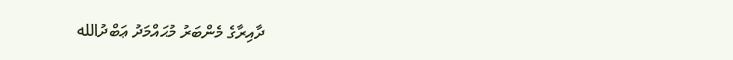ދާއިރާގެ މެންބަރު މުޙައްމަދު ޢަބްދުالله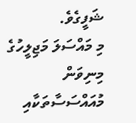ޝަފީގެވެ.
މި މައްސަލަ މަޖިލީހުގެ މިނިވަން މުއައްސަސާތަކާއި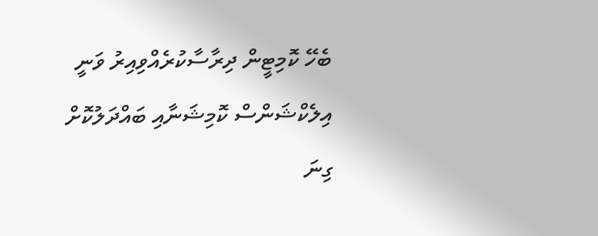ބެހޭ ކޮމިޓީން ދިރާސާކުރެއްވިއިރު ވަނީ އިލެކްޝަންސް ކޮމިޝަނާއި ބައްދަލުކޮށް ގިނަ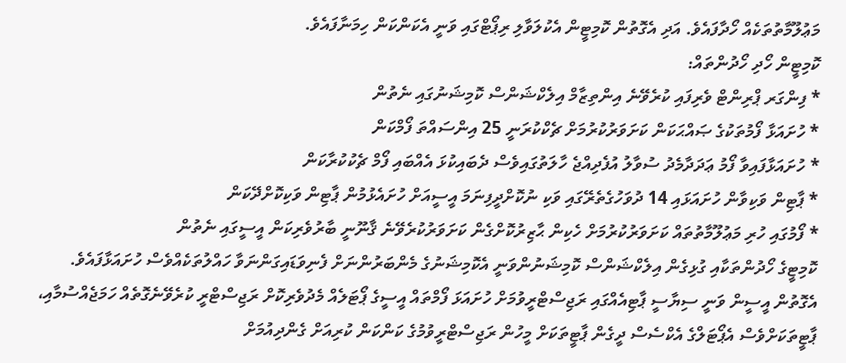މަޢުލޫމާތުތަކެއް ހޯދާފައެވެ. އަދި އެގޮތުން ކޮމިޓީން އެކުލަވާލި ރިޕޯޓްގައި ވަނީ އެކަންކަން ހިމަނާފައެވެ.
ކޮމިޓީން ހޯދި ހޯދުންތައް:
* ފިންގަރ ޕްރިންޓް ވެރިފައި ކުރެވޭނެ އިންތިޒާމް އިލެކްޝަންސް ކޮމިޝަނުގައި ނެތުން
* ހުށައަޅާ ފޯމުތަކުގެ ޞައްޙަކަން ކަށަވަރުކުރުމަށް ޗެކްކުރަނީ 25 އިންސައްތަ ފޯމްކަން
* ހުށައަޅާފައިވާ ފޯމު ޢަދަދާމެދު ސުވާލު އުފެދިއްޖެ ހާލަތުގައިވެސް ދެބައިކުޅަ އެއްބައި ފޯމް ޗެކުކުރާކަން
* ޕާޓިން ވަކިވާން ހުށައަޅައި 14 ދުވަހުގެތެރޭގައި ވަކި ނުކޮށްދީފިނަމަ އީސީއަށް ހުށައެޅުމުން ޕާޓިން ވަކިކޮށްދޭކަން
* ފޯމުގައި ހުރި މަޢުލޫމާތުތައް ކަށަވަރުކުރުމަށް ހެކިން ޙާޒިރުކޮށްގެން ކަށަވަރުކުރެވޭނެ ޤާނޫނީ ބާރުވެރިކަން އީސީގައި ނެތުން
ކޮމިޓީގެ ހޯދުންތަކާއި ގުޅިގެން އިލެކްޝަންސް ކޮމިޝަނުންވަނީ އެކޮމިޝަނުގެ މެންބަރުންނަށް ފެނިވަޑައިގަންނަވާ ހައްލުތަކެއްވެސް ހުށައަޅާފައެވެ. އެގޮތުން އީސީން ވަނީ ސިޔާސީ ޕާޓިއެއްގައި ރަޖިސްޓްރީވުމަށް ހުށައަޅަ ފޯމްތައް އީސީގެ ޕޯޓަލެއް މެދުވެރިކޮށް ރަޖިސްޓްރީ ކުރެވޭނެގޮތެއް ހަމަޖެއްސުމާއި، ޕާޓީތަކަށްވެސް އެޕޯޓަލްގެ އެކްސެސް ދީގެން ޕާޓީތަކަށް މީހުން ރަޖިސްޓްރީވުމުގެ ކަންކަން ކުރިއަށް ގެންދިއުމަށް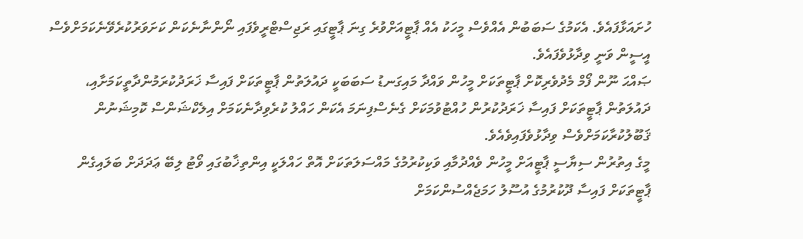ހުށައަޅާފައެވެ. އެކަމުގެ ސަބަބުން އެއްވެސް މީހަކު އެއް ޕާޓީއަށްވުރެ ގިނަ ޕާޓީގައި ރަޖިސްޓްރީވެފައި ނޯންނާނެކަން ކަށަވަރުކުރެވޭނެކަމަށްވެސް އީސީން ވަނީ ވިދާޅުވެފައެވެ.
ޞައްޙަ ނޫން ފޯމް މެދުވެރިކޮށް ޕާޓީތަކަށް މީހުން ވައްދާ މައިގަނޑު ސަބަބަކީ ދައުލަތުން ޕާޓީތަކަށް ފައިސާ ޚަރަދުކުރަމުންދާތީކަމަށާއި، ދައުލަތުން ޕާޓީތަކަށް ފައިސާ ޚަރަދުކުރުން ހުއްޓުވުމަކަށް ގެނެސްފިނަމަ އެކަން ހައްލު ކުރެވިދާނެކަމަށް އިލެކްޝަންސް ކޮމިޝަނުން ޤަބޫލުކުރާކަމަށްވެސް ވިދާޅުވެފައިވެއެވެ.
މީގެ އިތުރުން ސިޔާސީ ޕާޓީއަށް މީހުން ވެއްދުމާއި ވަކިކުރުމުގެ މައްސަލަތަކަށް އޮތް ހައްލަކީ އިންތިޚާބުގައި ވޯޓު ލިބޭ ޢަދަދަށް ބަލައިގެން ޕާޓީތަކަށް ފައިސާ ދޫކުރުމުގެ އުސޫލު ހަމަޖެއްސުންކަމަށް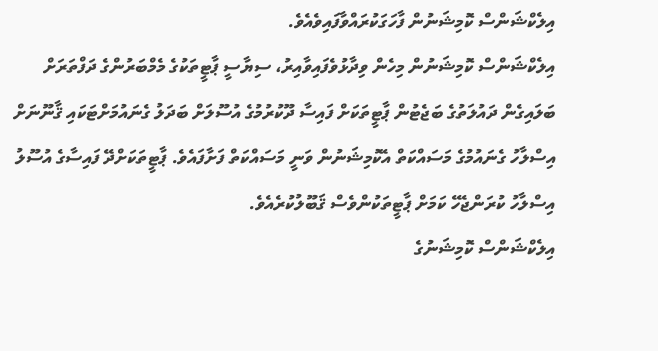އިލެކްޝަންސް ކޮމިޝަނުން ފާހަގަކުރައްވާފައިވެއެވެ.
އިލެކްޝަންސް ކޮމިޝަނުން މިހެން ވިދާޅުވެފައިވާއިރު، ސިޔާސީ ޕާޓީތަކުގެ މެމްބަރުންގެ ދަފްތަރަށް ބަލައިގެން ދައުލަތުގެ ބަޖެޓުން ޕާޓީތަކަށް ފައިސާ ދޫކުރުމުގެ އުސޫލަށް ބަދަލު ގެނައުމަށްޓަކައި ޤާނޫނަށް އިސްލާހު ގެނައުމުގެ މަސައްކަތް އެކޮމިޝަނުން ވަނީ މަސައްކަތް ފަށާފައެވެ. ޕާޓީތަކަށްދޭ ފައިސާގެ އުސޫލު އިސްލާހު ކުރަންޖެހޭ ކަމަށް ޕާޓީތަކުންވެސް ޤަބޫލުކުރެއެވެ.
އިލެކްޝަންސް ކޮމިޝަނުގެ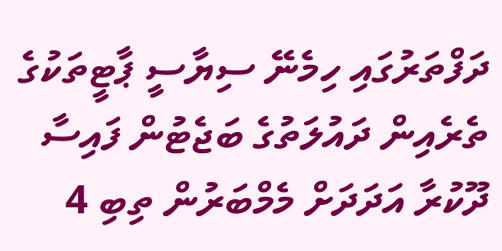ދަފްތަރުގައި ހިމެނޭ ސިޔާސީ ޕާޓީތަކުގެ ތެރެއިން ދައުލަތުގެ ބަޖެޓުން ފައިސާ ދޫކުރާ އަދަދަށް މެމްބަރުން ތިބި 4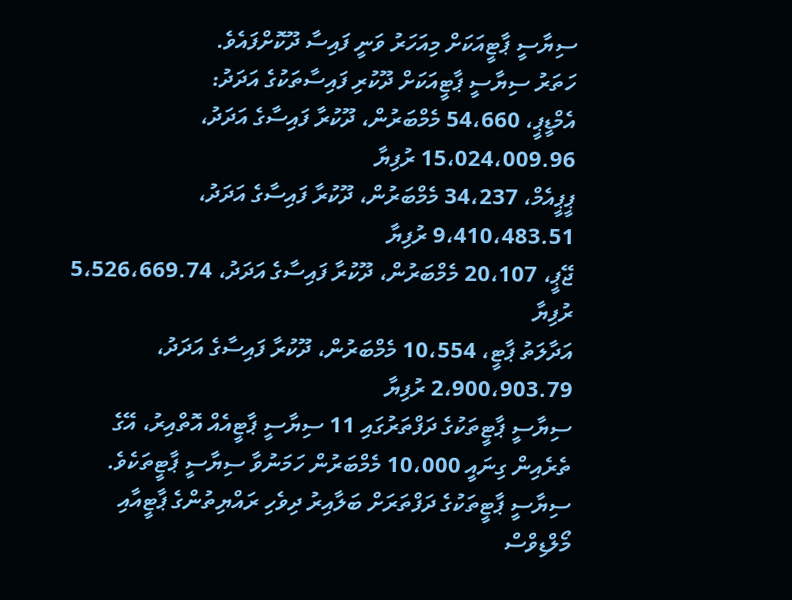ސިޔާސީ ޕާޓީއަކަށް މިއަހަރު ވަނީ ފައިސާ ދޫކޮށްފައެވެ.
ހަތަރު ސިޔާސީ ޕާޓީއަކަށް ދޫކުރި ފައިސާތަކުގެ އަދަދު:
އެމްޑީޕީ، 54،660 މެމްބަރުން، ދޫކުރާ ފައިސާގެ އަދަދު، 15،024،009.96 ރުފިޔާ
ޕީޕީއެމް، 34،237 މެމްބަރުން، ދޫކުރާ ފައިސާގެ އަދަދު، 9،410،483.51 ރުފިޔާ
ޖޭޕީ، 20،107 މެމްބަރުން، ދޫކުރާ ފައިސާގެ އަދަދު، 5،526،669.74 ރުފިޔާ
އަދާލަތު ޕާޓީ، 10،554 މެމްބަރުން، ދޫކުރާ ފައިސާގެ އަދަދު، 2،900،903.79 ރުފިޔާ
ސިޔާސީ ޕާޓީތަކުގެ ދަފްތަރުގައި 11 ސިޔާސީ ޕާޓީއެއް އޮތްއިރު، އޭގެ ތެރެއިން ގިނައީ 10،000 މެމްބަރުން ހަމަނުވާ ސިޔާސީ ޕާޓީތަކެވެ. ސިޔާސީ ޕާޓީތަކުގެ ދަފްތަރަށް ބަލާއިރު ދިވެހި ރައްޔިތުންގެ ޕާޓީއާއި މޯލްޑިވްސް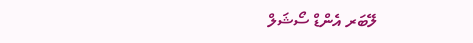ލޭބަރ އެންޑް ސޯޝަލް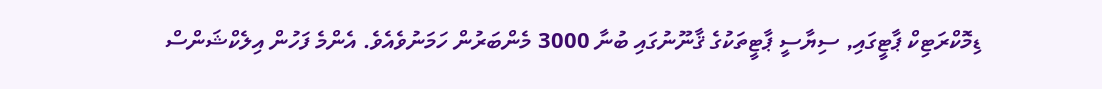ޑިމޮކްރަޓިކް ޕާޓީގައި, ސިޔާސީ ޕާޓީތަކުގެ ޤާނޫނުގައި ބުނާ 3000 މެންބަރުން ހަމަނުވެއެވެ. އެންމެ ފަހުން އިލެކްޝަންސް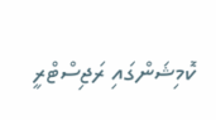ކޮމިޝަންގައި ރަޖިސްޓްރީ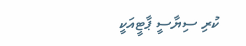ކުރި ސިޔާސީ ޕާޓީއަކީ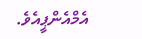އެމްއެންޕީއެވެ.